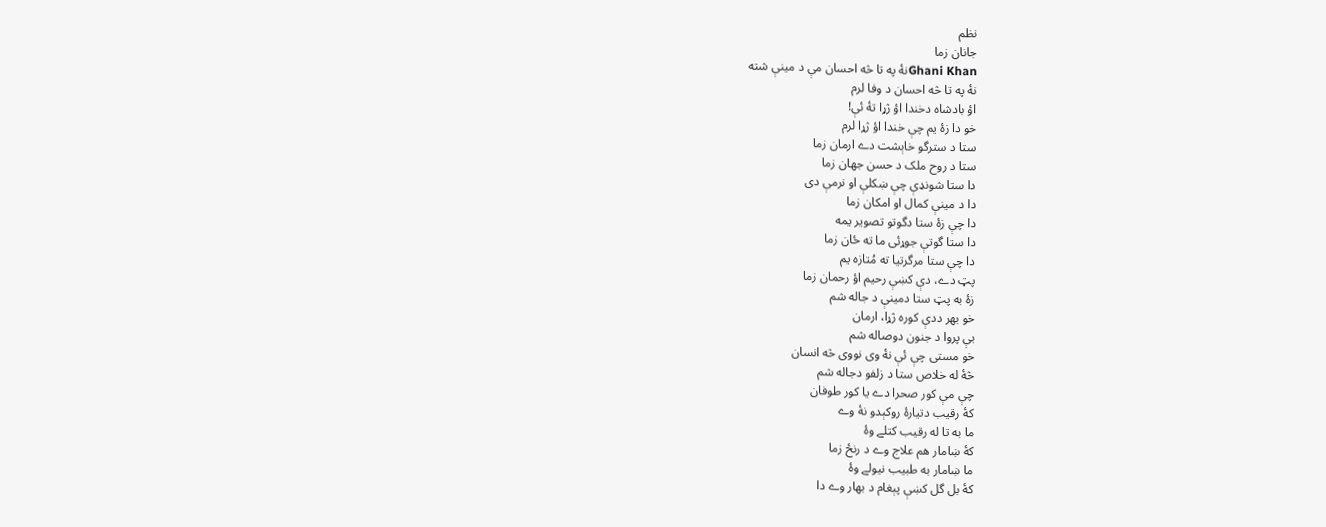نظم
جانان زما
Ghani Khanنۀ په تا څه احسان مې د مينې شته
نۀ په تا څه احسان د وفا لرم
اؤ بادشاه دخندا اؤ ژړا تۀ ئې!
خو دا زۀ يم چې خندا اؤ ژړا لرم
ستا د سترگو خاېشت دے ارمان زما
ستا د روح ملک د حسن جهان زما
دا ستا شونډې چې ښکلې او نرمې دی
دا د مينې کمال او امکان زما
دا چې زۀ ستا دگوتو تصوير يمه
دا ستا گوتې جوړئی ما ته ځان زما
دا چې ستا مرگرتيا ته مُتازه يم
پټ دے، دې کښې رحيم اؤ رحمان زما
زۀ به پټ ستا دمينې د جاله شم
خو بهر ددې کوره ژړا، ارمان
بې پروا د جنون دوصاله شم
خو مستی چې ئې نۀ وی نووی څه انسان
څۀ له خلاص ستا د زلفو دجاله شم
چې مې کور صحرا دے يا کور طوفان
کۀ رقيب دتيارۀ روکېدو نۀ وے
ما به تا له رقيب کتلے وۀ
کۀ ښامار هم علاج وے د رنځ زما
ما ښامار به طبيب نيولے وۀ
کۀ بل گل کښې پېغام د بهار وے دا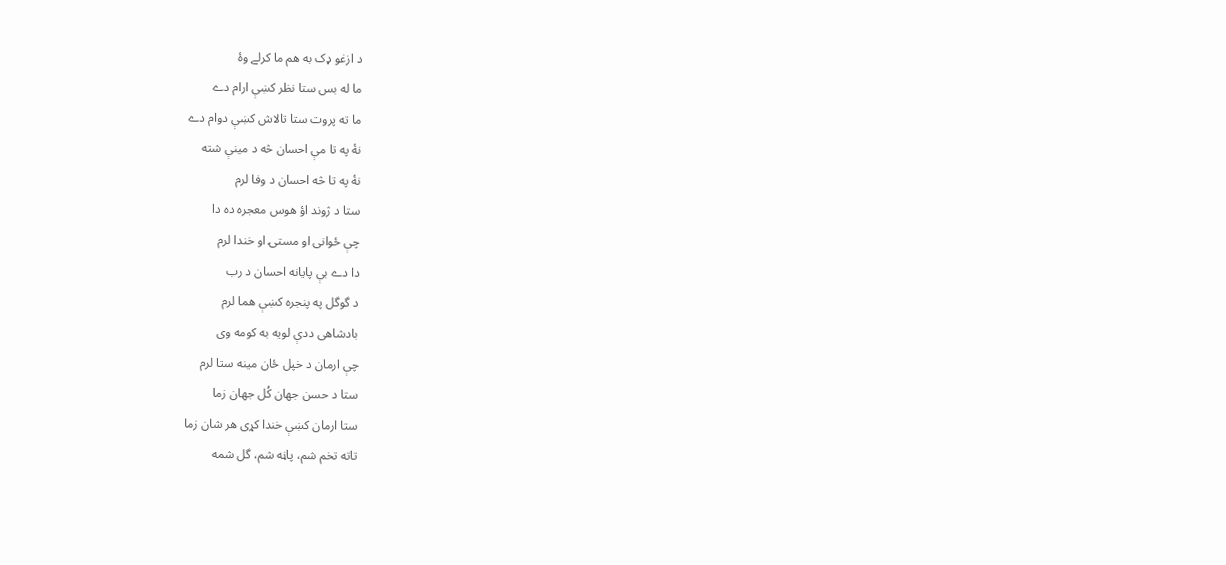د ازغو ډک به هم ما کرلے وۀ
ما له بس ستا نظر کښې ارام دے
ما ته پروت ستا تالاش کښې دوام دے
نۀ په تا مې احسان څه د مينې شته
نۀ په تا څه احسان د وفا لرم
ستا د ژوند اؤ هوس معجره ده دا
چې ځوانی او مستۍ او خندا لرم
دا دے بې پايانه احسان د رب
د گوگل په پنجره کښې هما لرم
بادشاهی ددې لويه به کومه وی
چې ارمان د خپل ځان مينه ستا لرم
ستا د حسن جهان کُل جهان زما
ستا ارمان کښې خندا کړی هر شان زما
تاته تخم شم، پاڼه شم، گل شمه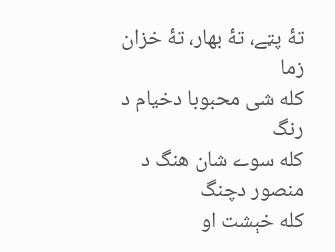تۀ پټے، تۀ بهار، تۀ خزان زما
کله شی محبوبا دخيام د رنگ
کله سوے شان هنگ د منصور دچنگ
کله خېشت او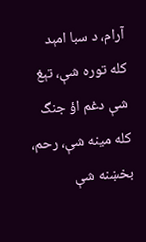آرام، د سبا امېد
کله توره شې، تېغ شې دغم اؤ جنگ
کله مينه شې، رحم، بخښنه شې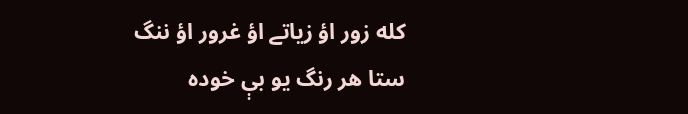کله زور اؤ زياتے اؤ غرور اؤ ننگ
ستا هر رنگ يو بې خوده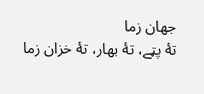جهان زما
تۀ پټے، تۀ بهار، تۀ خزان زما